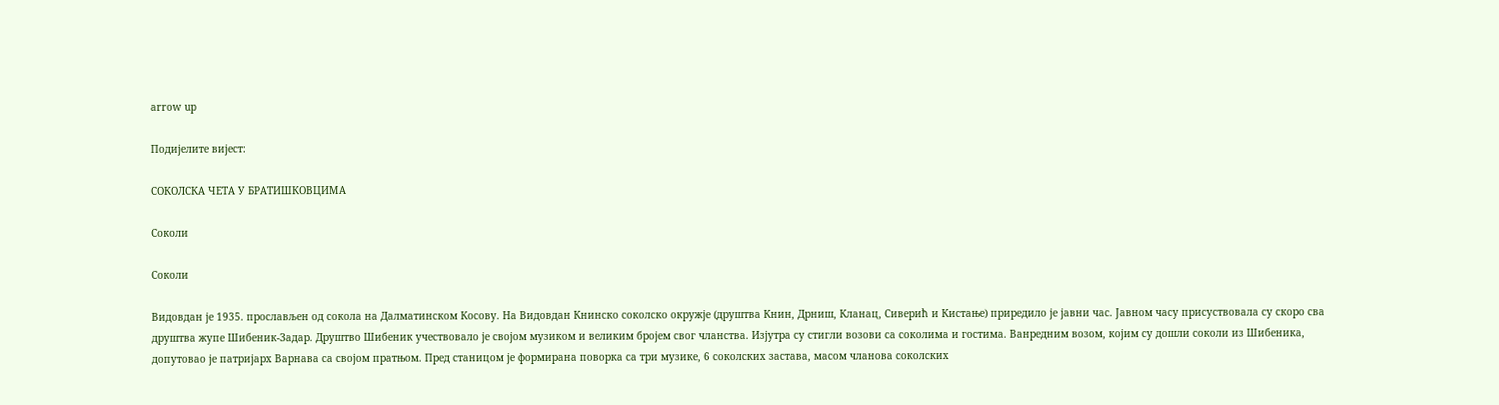arrow up

Подијелите вијест:

СОКОЛСКА ЧЕТА У БРАТИШКОВЦИМА

Соколи

Соколи

Видовдан је 1935. прослављен од сокола на Далматинском Косову. На Видовдан Книнско соколско окружје (друштва Книн, Дрниш, Кланац, Сиверић и Кистање) приредило је јавни час. Јавном часу присуствовала су скоро сва друштва жупе Шибеник-Задар. Друштво Шибеник учествовало је својом музиком и великим бројем свог чланства. Изјутра су стигли возови са соколима и гостима. Ванредним возом, којим су дошли соколи из Шибеника, допутовао је патријарх Варнава са својом пратњом. Пред станицом је формирана поворка са три музике, 6 соколских застава, масом чланова соколских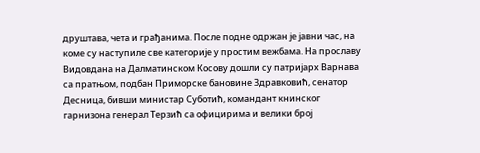друштава, чета и грађанима. После подне одржан је јавни час, на коме су наступиле све категорије у простим вежбама. На прославу Видовдана на Далматинском Косову дошли су патријарх Варнава са пратњом, подбан Приморске бановине Здравковић, сенатор Десница, бивши министар Суботић, командант книнског гарнизона генерал Терзић са официрима и велики број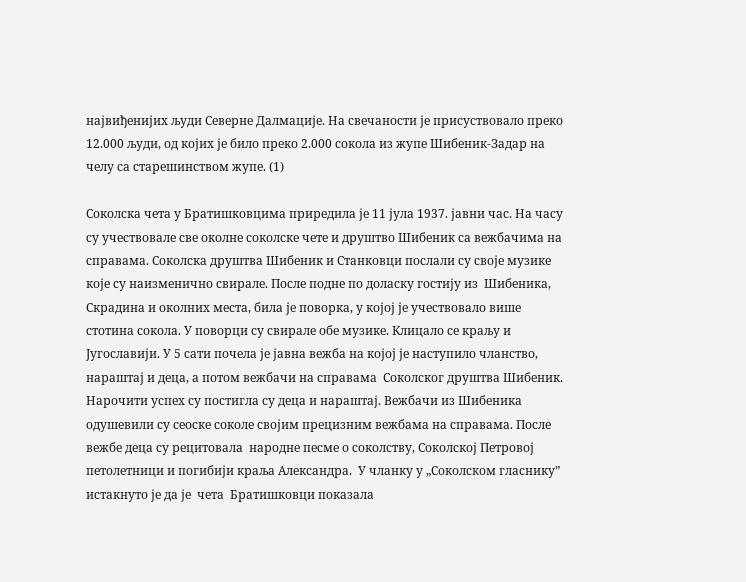највиђенијих људи Северне Далмације. На свечаности је присуствовало преко 12.000 људи, од којих је било преко 2.000 сокола из жупе Шибеник-Задар на челу са старешинством жупе. (1)

Соколска чета у Братишковцима приредила је 11 јула 1937. јавни час. На часу су учествовале све околне соколске чете и друштво Шибеник са вежбачима на справама. Соколска друштва Шибеник и Станковци послали су своје музике које су наизменично свирале. После подне по доласку гостију из  Шибеника, Скрадина и околних места, била је поворка, у којој је учествовало више стотина сокола. У поворци су свирале обе музике. Клицало се краљу и Југославији. У 5 сати почела је јавна вежба на којој је наступило чланство, нараштај и деца, а потом вежбачи на справама  Соколског друштва Шибеник. Нарочити успех су постигла су деца и нараштај. Вежбачи из Шибеника одушевили су сеоске соколе својим прецизним вежбама на справама. После вежбе деца су рецитовала  народне песме о соколству, Соколској Петровој петолетници и погибији краља Александра.  У чланку у „Соколском гласнику” истакнуто је да је  чета  Братишковци показала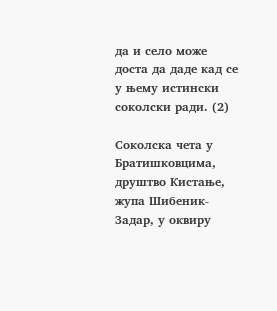да и село може доста да даде кад се у њему истински соколски ради. (2)

Соколска чета у Братишковцима, друштво Кистање, жупа Шибеник-Задар, у оквиру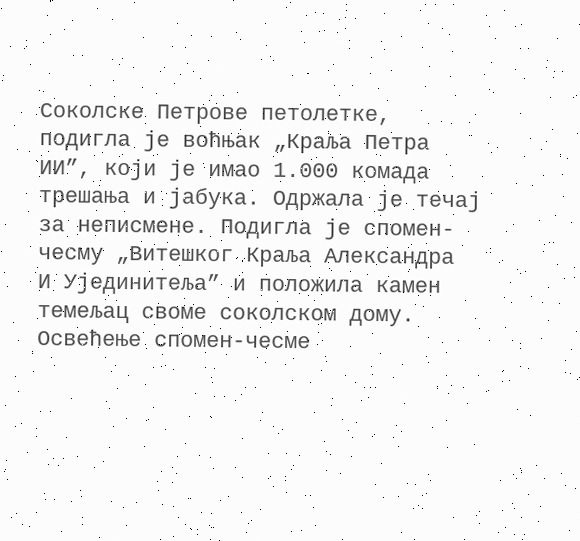Соколске Петрове петолетке, подигла је воћњак „Краља Петра ИИ”, који је имао 1.000 комада трешања и јабука. Одржала је течај за неписмене. Подигла је спомен-чесму „Витешког Краља Александра  И Ујединитеља” и положила камен темељац своме соколском дому. Освећење спомен-чесме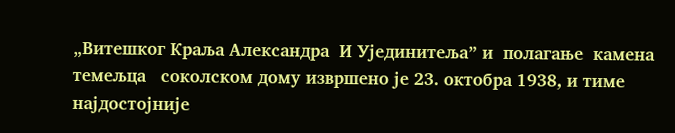„Витешког Краља Александра  И Ујединитеља” и  полагање  камена темељца   соколском дому извршено је 23. октобра 1938, и тиме најдостојније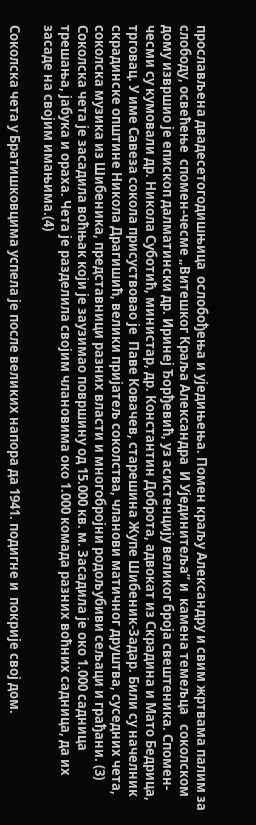прослављена двадесетогодишњица  ослобођења и уједињења. Помен краљу Александру и свим жртвама палим за слободу, освећење  спомен-чесме „Витешког Краља Александра  И Ујединитеља” и  камена темељца   соколском дому извршио је епископ далматински др. Иринеј Ђорђевић, уз асистенцију великог броја свештеника. Спомен-чесми су кумовали др. Никола Суботић, министар, др. Константин Доброта, адвокат из Скрадина и Мато Бедрица, трговац. У име Савеза сокола присуствовао је  Паве Ковачев, старешина Жупе Шибеник-Задар. Били су начелник скрадинске општине Никола Драгишић, велики пријатељ соколства, чланови матичног друштва, суседних чета, соколска музика из Шибеника, представници разних власти и многобројни родољубиви сељаци и грађани. (3)  Соколска чета је засадила воћњак који је заузимао површину од 15.000 кв. м. Засадила је око 1.000 садница трешања, јабука и ораха. Чета је разделила својим члановима око 1.000 комада разних воћних садница, да их засаде на својим имањима.(4)

Соколска чета у Братишковцима успела је после великих напора да 1941. подигне и  покрије свој дом.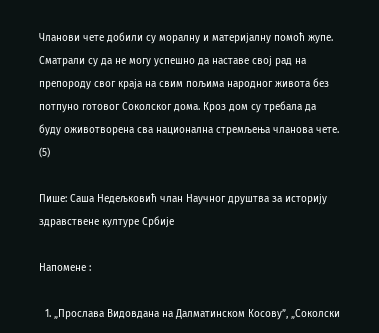Чланови чете добили су моралну и материјалну помоћ жупе. Сматрали су да не могу успешно да наставе свој рад на препороду свог краја на свим пољима народног живота без потпуно готовог Соколског дома. Кроз дом су требала да буду оживотворена сва национална стремљења чланова чете. (5)

Пише: Саша Недељковић члан Научног друштва за историју здравствене културе Србије

Напомене :

  1. „Прослава Видовдана на Далматинском Косову”, „Соколски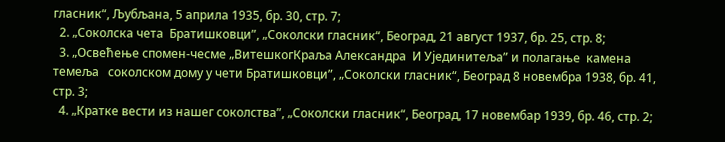гласник“, Љубљана, 5 априла 1935, бр. 30, стр. 7;
  2. „Соколска чета  Братишковци”, „Соколски гласник“, Београд, 21 август 1937, бр. 25, стр. 8;
  3. „Освећење спомен-чесме „ВитешкогКраља Александра  И Ујединитеља” и полагање  камена темеља   соколском дому у чети Братишковци”, „Соколски гласник“, Београд 8 новембра 1938, бр. 41, стр. 3;
  4. „Кратке вести из нашег соколства”, „Соколски гласник“, Београд, 17 новембар 1939, бр. 46, стр. 2;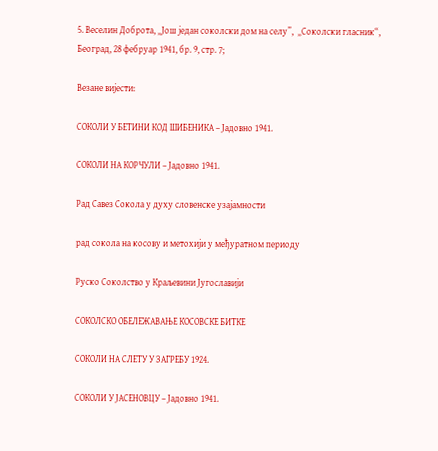5. Веселин Доброта, „Још један соколски дом на селу”,  „Соколски гласник“, Београд, 28 фебруар 1941, бр. 9, стр. 7;

Везане вијести:

СОКОЛИ У БЕТИНИ КОД ШИБЕНИКА – Јадовно 1941.

СОКОЛИ НА КОРЧУЛИ – Јадовно 1941.

Рад Савез Сокола у духу словенске узајамности

рад сокола на косову и метохији у међуратном периоду

Руско Соколство у Краљевини Југославији

СОКОЛСКО ОБЕЛЕЖАВАЊЕ КОСОВСКЕ БИТКЕ

СОКОЛИ НА СЛЕТУ У ЗАГРЕБУ 1924.

СОКОЛИ У ЈАСЕНОВЦУ – Јадовно 1941.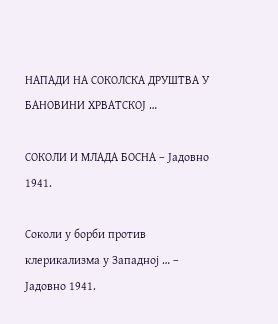НАПАДИ НА СОКОЛСКА ДРУШТВА У БАНОВИНИ ХРВАТСКОЈ …

СОКОЛИ И МЛАДА БОСНА – Јадовно 1941.

Соколи у борби против клерикализма у Западној … – Јадовно 1941.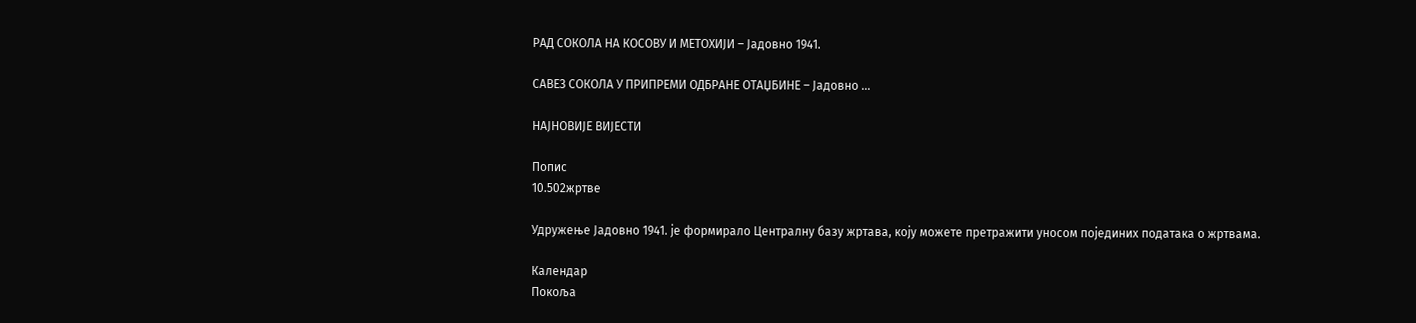РАД СОКОЛА НА КОСОВУ И МЕТОХИЈИ – Јадовно 1941.

САВЕЗ СОКОЛА У ПРИПРЕМИ ОДБРАНЕ ОТАЏБИНЕ – Јадовно …

НАЈНОВИЈЕ ВИЈЕСТИ

Попис
10.502жртве

Удружење Јадовно 1941. је формирало Централну базу жртава, коју можете претражити уносом појединих података о жртвама.

Календар
Покоља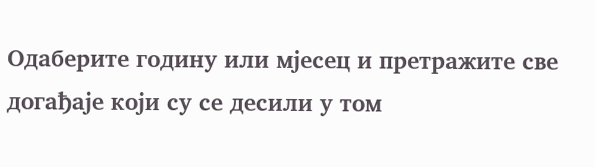Одаберите годину или мјесец и претражите све догађаје који су се десили у том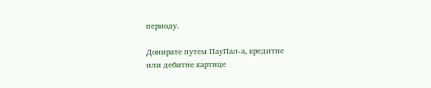периоду.

Донирате путем ПаyПал-а, кредитне
или дебитне картице